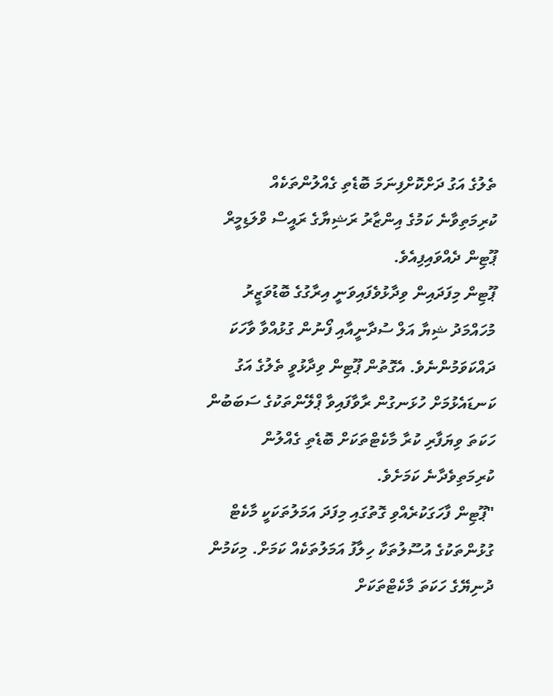ތެލުގެ އަގު ދަށްކޮށްފިނަމަ ބޮޑެތި ގެއްލުންތަކެއް ކުރިމަތިވާނެ ކަމުގެ އިންޒާރު ރަޝިޔާގެ ރައީސް ވްލަޑިމީރް ޕޫޓިން ދެއްވައިފިއެވެ.
ޕޫޓިން މިފަދައިން ވިދާޅުވެފައިވަނީ އިރާގުގެ ބޮޑުވަޒީރު މުހައްމަދު ޝިޔާ އަލް ސުދާނީއާއި ފޯނުން ގުޅުއްވާ ވާހަކަ ދައްކަވަމުންނެވެ. އެގޮތުން ޕޫޓިން ވިދާޅުވީ ތެލުގެ އަގު ކަނޑައެޅުމަށް ހުޅަނގުން ރާވާފައިވާ ޕްލޭންތަކުގެ ސަބަބުން ހަކަތަ ވިޔަފާރި ކުރާ މާކެޓްތަކަށް ބޮޑެތި ގެއްލުން ކުރިމަތިވެދާނެ ކަމަށެވެ.
"ޕޫޓިން ފާހަގަކުރެއްވި ގޮތުގައި މިފަދަ އަމަލުތަކަކީ މާކެޓް ގުޅުންތަކުގެ އުސޫލުތަކާ ހިލާފު އަމަލުތަކެއް ކަމަށް. މިކަމުން ދުނިޔޭގެ ހަކަތަ މާކެޓްތަކަށް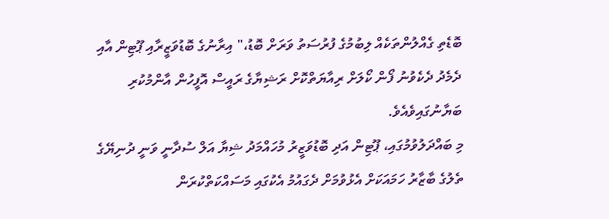ބޮޑެތި ގެއްލުންތަކެއް ލިބުމުގެ ފުރުސަތު ވަރަށް ބޮޑު،" އިރާނުގެ ބޮޑުވަޒީރާއި ޕޫޓިން އާއި ދެމެދު ދެކެވުނު ފޯން ކޯލަށް ރިއާޔަތްކޮށް ރަޝިޔާގެ ރައީސް އޮފީހުން އާންމުކުރި ބަޔާނުގައިވެއެވެ.
މި ބައްދަލުވުމުގައި، ޕޫޓިން އަދި ބޮޑުވަޒީރު މުހައްމަދު ޝިޔާ އަލް ސުދާނީ ވަނީ ދުނިޔޭގެ ތެލުގެ ބާޒާރު ހަމައަކަށް އެޅުވުމަށް ދެގައުމު އެކުގައި މަސައްކަތްކުރަން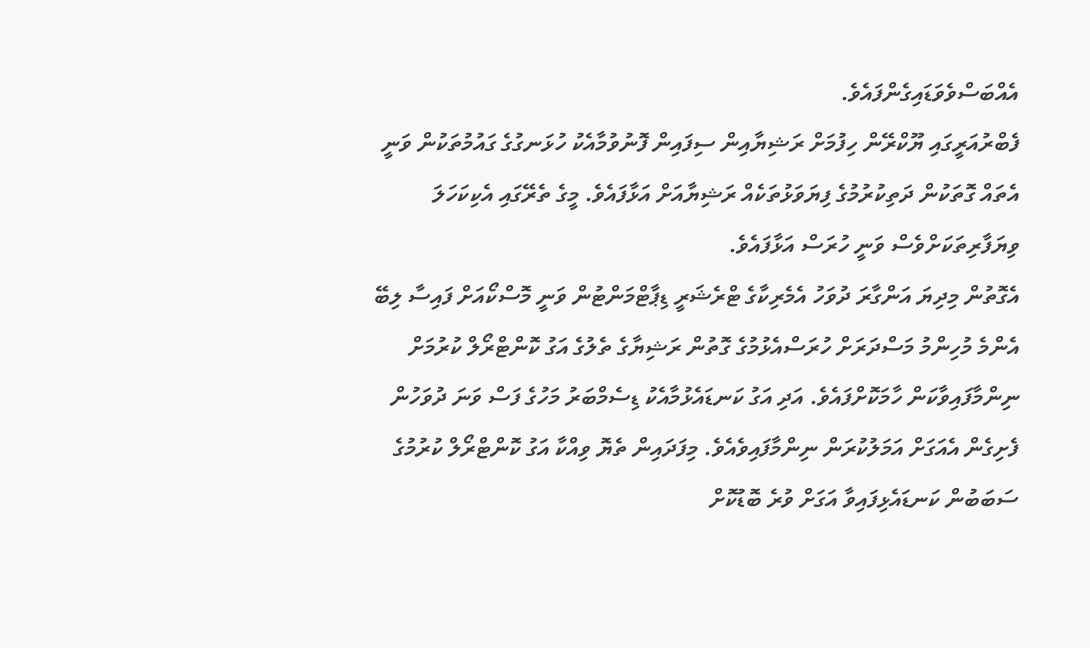އެއްބަސްވެވަޑައިގެންފައެވެ.
ފެބްރުއަރީގައި ޔޫކްރޭން ހިފުމަށް ރަޝިޔާއިން ސިފައިން ފޮނުވުމާއެކު ހުޅަނގުގެ ގައުމުތަކުން ވަނީ އެތައް ގޮތަކުން ދަތިކުރުމުގެ ފިޔަވަޅުތަކެއް ރަޝިޔާއަށް އަޅާފައެވެ. މީގެ ތެރޭގައި އެކިކަހަލަ ވިޔަފާރިތަކަށްވެސް ވަނީ ހުރަސް އަޅާފައެވެ.
އެގޮތުން މިދިޔަ އަންގާރަ ދުވަހު އެމެރިކާގެ ޓްރެޝަރީ ޑިޕާޓްމަންޓުން ވަނީ މޮސްކޯއަށް ފައިސާ ލިބޭ އެންމެ މުހިންމު މަސްދަރަށް ހުރަސްއެޅުމުގެ ގޮތުން ރަޝިޔާގެ ތެލުގެ އަގު ކޮންޓްރޯލް ކުރުމަށް ނިންމާފައިވާކަން ހާމަކޮށްފައެވެ. އަދި އަގު ކަނޑައެޅުމާއެކު ޑިސެމްބަރު މަހުގެ ފަސް ވަނަ ދުވަހުން ފެށިގެން އެއަގަށް އަމަލުކުރަން ނިންމާފައިވެއެވެ. މިފަދައިން ތެޔޮ ވިއްކާ އަގު ކޮންޓްރޯލް ކުރުމުގެ ސަބަބުން ކަނޑައެޅިފައިވާ އަގަށް ވުރެ ބޮޑުކޮށް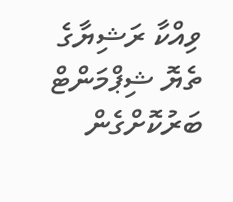ވިއްކާ ރަޝިޔާގެ ތެޔޮ ޝިޕްމަންޓް ބަރުކޮށްގެން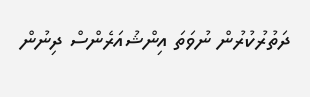ދަތުރުކުރުން ނުވަތަ އިންޝުއަރެންސް ދިނުން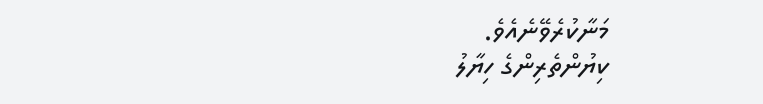މަނާކުރެވޭނެއެވެ.
ކިޔުންތެރިންގެ ހިޔާލު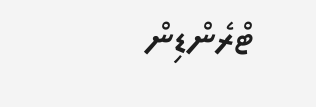ޓްރެންޑިން